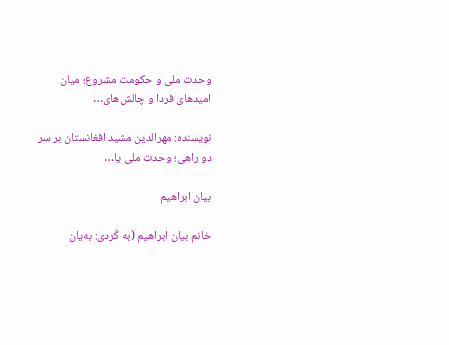وحدت ملی و حکومت مشروع؛ میان امیدهای فردا و چالش‌های…

نویسنده: مهرالدین مشید افغانستان بر سر دو راهی؛ وحدت ملی یا…

بیان ابراهیم

خانم بیان ابراهیم (به کُردی: بەیان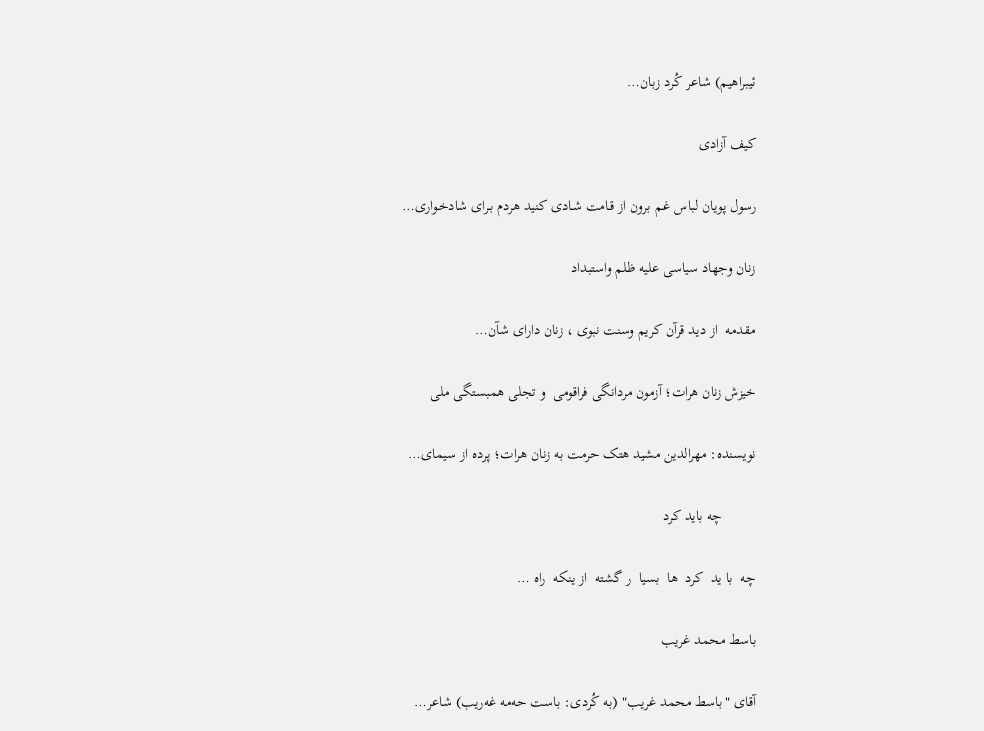ئیبراهیم) شاعر کُرد زبان…

کیف آزادی

رسول پویان لباس غـم برون از قـامت شـادی کنید هردم بـرای شادخـواری…

زنان وجهاد سیاسی علیه ظلم واستبداد

مقدمه  از دید قرآن کریم وسنت نبوی ، زنان دارای شآن…

خیزش زنان هرات؛ آزمون مردانگی فراقومی  و تجلی همبستگی ملی

نویسنده: مهرالدین مشید هتک حرمت به زنان هرات؛ پرده از سیمای…

         چه باید کرد

چه  با ید  کرد  ها  بسیا  ر گشته  از ینکه  راه …

باسط محمد غریب

آقای "باسط محمد غریب" (به کُردی: باست حەمە غەریب) شاعر…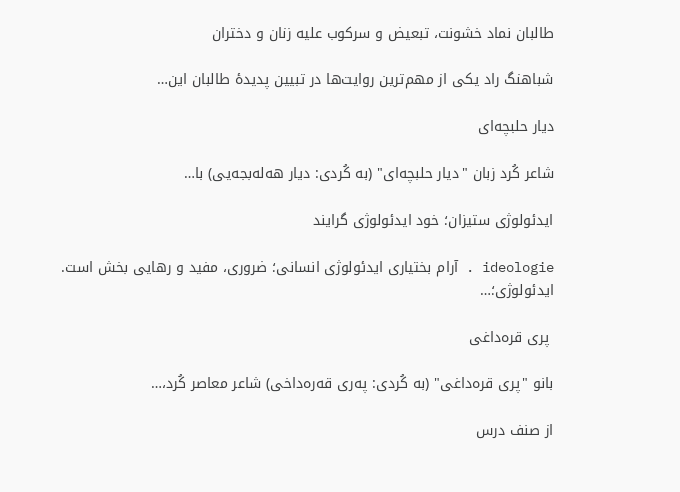طالبان نماد خشونت، تبعیض و سرکوب علیه زنان و دختران

شباهنگ راد یکی از مهم‌ترین روایت‌ها در تبیین پدیدهٔ طالبان این…

دیار حلبچه‌ای

شاعر کُرد زبان "دیار حلبچه‌ای" (به کُردی: دیار هه‌له‌بجه‌یی) با…

ایدئولوژی ستیزان؛ خود ایدئولوژی گرایند

ideologie . آرام بختیاری ایدئولوژی انسانی؛ ضروری، مفید و رهایی بخش است.  ایدئولوژی؛…

 پری قره‌داغی

بانو "پری قره‌داغی" (به کُردی: پەری قەرەداخی) شاعر معاصر کُرد،…

از صنف درس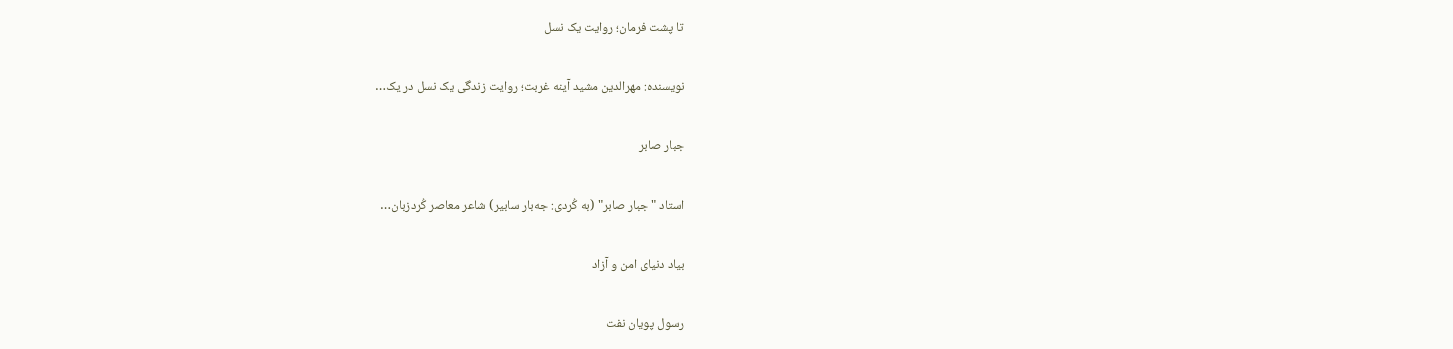تا پشت فرمان؛ روایت یک نسل

نویسنده: مهرالدین مشید آینه غربت؛ روایت زندگی یک نسل در یک…

جبار صابر

استاد "جبار صابر" (به کُردی: جەبار سابیر) شاعر معاصر کُردزبان…

بیاد دنیای امن و آزاد

رسول پویان نفت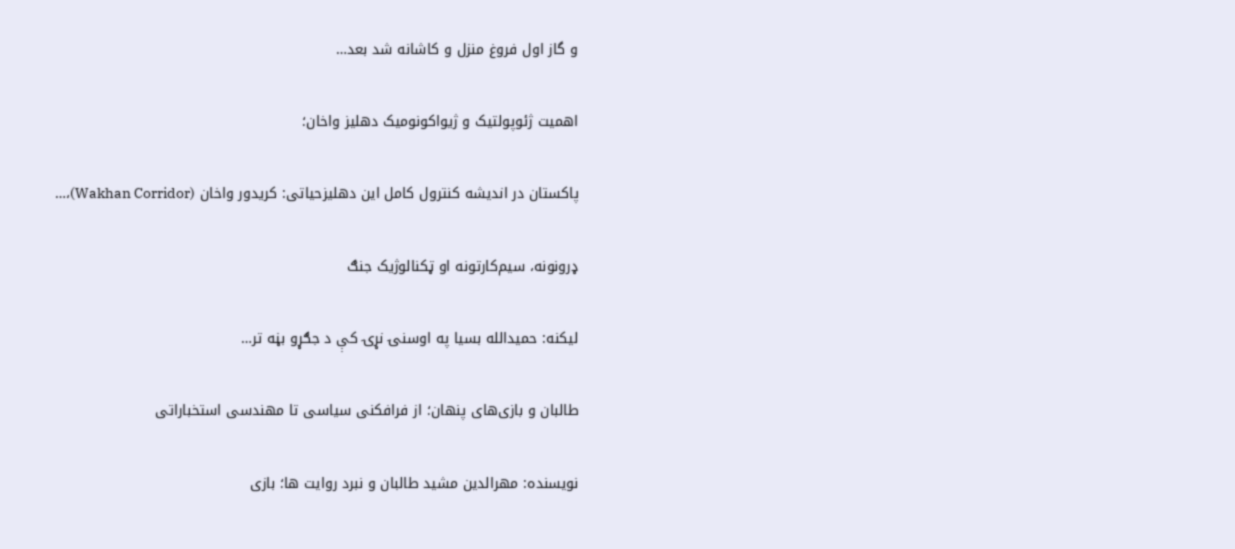و گاز اول فروغ منزل و کاشانه شد بعد…

اهمیت ژئوپولتیک و ژیواکونومیک دهلیز واخان؛

پاکستان در اندیشه کنترول کامل این دهلیزحیاتی: کریدور واخان (Wakhan Corridor)،…

ډرونونه، سیم‌کارتونه او ټکنالوژیک جنګ

ليکنه: حميدالله بسيا په اوسنۍ نړۍ کې د جګړو بڼه تر…

طالبان و بازی‌های پنهان؛ از فرافکنی سیاسی تا مهندسی استخباراتی

نویسنده: مهرالدین مشید طالبان و نبرد روایت ها؛ بازی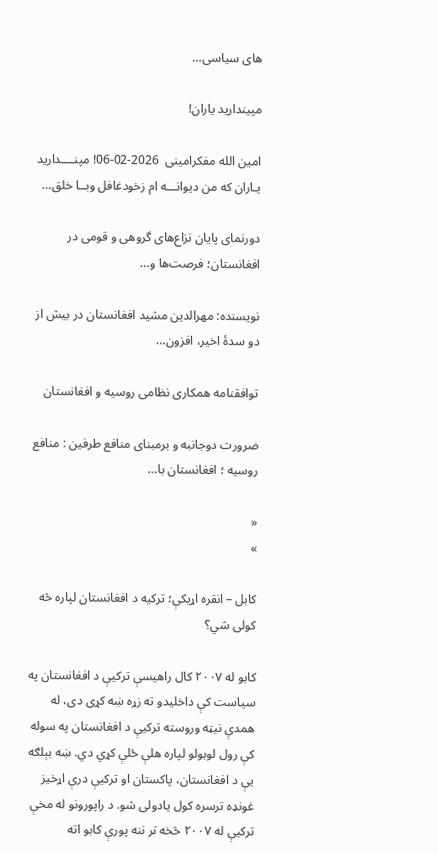های سیاسی…

مپیندارید یاران!

امین الله مفکرامینی  2026-02-06! مپنــــدارید یـاران که من دیوانـــه ام زخودغافل وبــا خلق…

دورنمای پایان نزاع‌های گروهی و قومی در افغانستان؛ فرصت‌ها و…

نویسنده: مهرالدین مشید افغانستان در بیش از دو سدهٔ اخیر، افزون…

توافقنامه همکاری نظامی روسیه و افغانستان

ضرورت دوجانبه و برمبنای منافع طرفین : منافع روسیه ؛ افغانستان با…

«
»

کابل – انقره اړيکې؛ ترکيه د افغانستان لپاره څه کولی شي؟

کابو له ۲۰۰۷ کال راهيسې ترکيې د افغانستان په سياست کې داخليدو ته زړه ښه کړی دی، له همدې نيټه وروسته ترکيې د افغانستان په سوله کې رول لوبولو لپاره هلې ځلې کړي دي. ښه بېلګه يې د افغانستان، پاکستان او ترکيې درې اړخيز غونډه ترسره کول يادولی شو. د راپورونو له مخې ترکيې له ۲۰۰۷ څخه تر ننه پورې کابو اته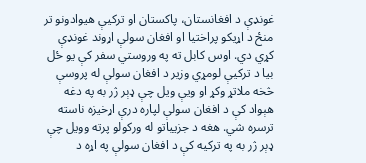غونډې د افغانستان، پاکستان او ترکيې هيوادونو تر منځ د اړيکو پراختيا او افغان سولې اړوند غونډې کړي دي. اوس کابل ته په وروستي سفر کې يو ځل بيا د ترکيې لومړي وزير د افغان سولې له پروسې څخه ملاتړ وکړ او ويې ويل چې ډېر ژر به په دغه هېواد کې د افغان سولې لپاره درې اړخيزه ناسته ترسره شي. هغه د جزيياتو له ورکولو پرته وويل چې ډېر ژر به په ترکيه کې د افغان سولې په اړه د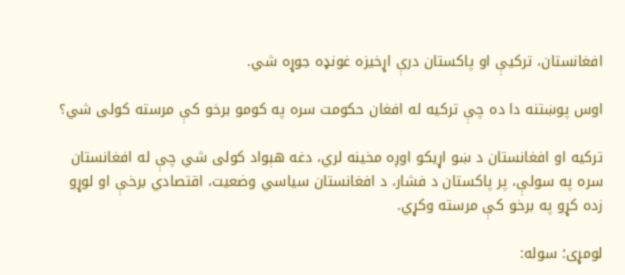افغانستان، ترکيې او پاکستان درې اړخيزه غونډه جوړه شي.

اوس پوښتنه دا ده چې ترکيه له افغان حکومت سره په کومو برخو کې مرسته کولی شي؟

ترکيه او افغانستان د ښو اړيکو اوږه مخينه لري، دغه هېواد کولی شي چې له افغانستان سره په سولې، پر پاکستان د فشار، د افغانستان سياسي وضعيت، اقتصادي برخې او لوړو زده کړو په برخو کې مرسته وکړي.

لومړی؛ سوله: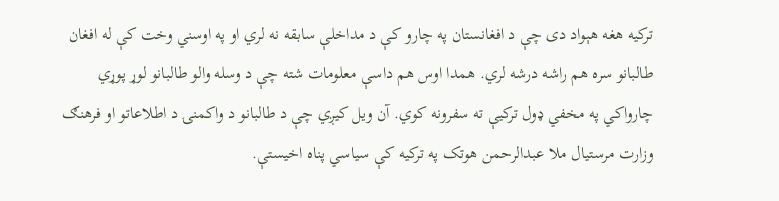ترکيه هغه هېواد دی چې د افغانستان په چارو کې د مداخلې سابقه نه لري او په اوسني وخت کې له افغان طالبانو سره هم راشه درشه لري. همدا اوس هم داسې معلومات شته چې د وسله والو طالبانو لوړ پوړي چارواکي په مخفي ډول ترکيې ته سفرونه کوي. آن ويل کيږي چې د طالبانو د واکمنۍ د اطلاعاتو او فرهنګ وزارت مرستيال ملا عبدالرحمن هوتک په ترکيه کې سياسي پناه اخيستې.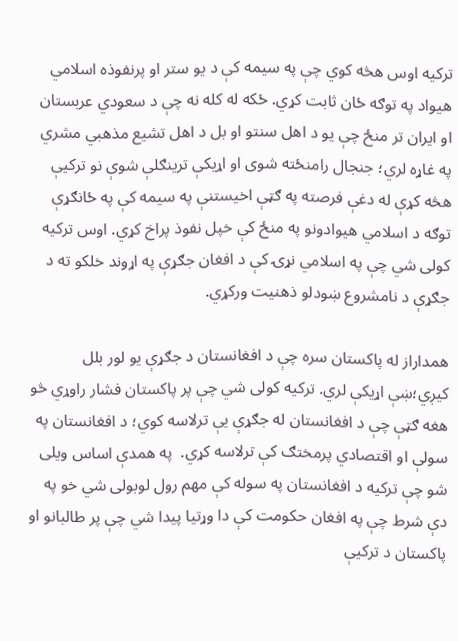ترکيه اوس هڅه کوي چې په سيمه کې د يو ستر او پرنفوذه اسلامي هيواد په توګه ځان ثابت کړي. ځکه له کله نه چې د سعودي عربستان او ايران تر منځ چې يو د اهل سنتو او بل د اهل تشيع مذهبي مشري په غاړه لري؛ جنجال رامنځته شوی او اړيکې ترينګلې شوې نو ترکيې هڅه کړې له دغې فرصته په ګټې اخيستنې په سيمه کې په ځانګړې توګه د اسلامي هيوادونو په منځ کې خپل نفوذ پراخ کړي. اوس ترکيه کولی شي چې په اسلامي نړۍ کې د افغان جګړې په اړوند خلکو ته د جګړې د نامشروع ښودلو ذهنيت ورکړي.

همداراز له پاکستان سره چې د افغانستان د جګړې يو لور بلل کيږي؛ښې اړيکې لري. ترکيه کولی شي چې پر پاکستان فشار راوړي څو هغه ګټې چې د افغانستان له جګړې يې ترلاسه کوي؛ د افغانستان په سولې او اقتصادي پرمختګ کې ترلاسه کړي.  په همدې اساس ويلی شو چې ترکيه د افغانستان په سوله کې مهم رول لوبولی شي خو په دې شرط چې په افغان حکومت کې دا وړتيا پيدا شي چې پر طالبانو او پاکستان د ترکيې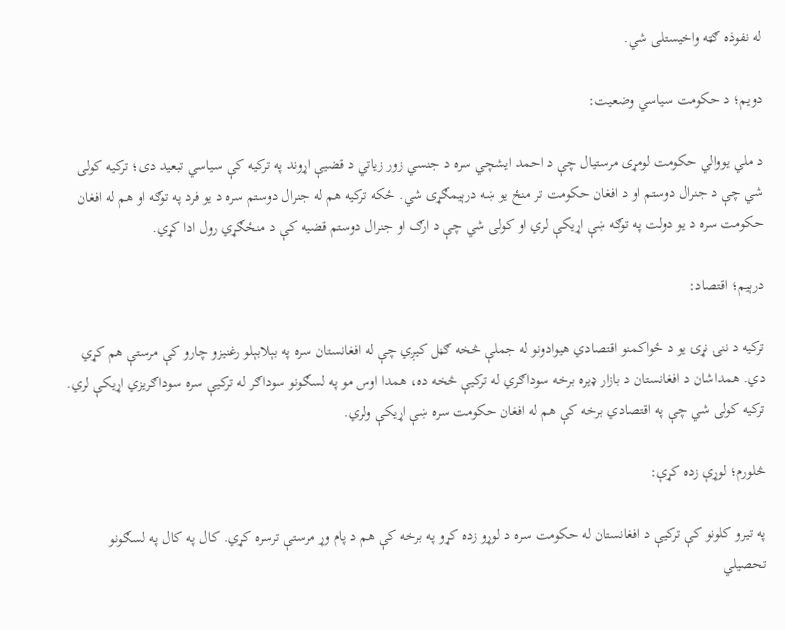له نفوذه ګټه واخيستلی شي.

دويم؛ د حکومت سياسي وضعيت:

د ملي يووالي حکومت لومړی مرستيال چې د احمد ايشچي سره د جنسي زور زياتي د قضيې اړوند په ترکيه کې سياسي تبعيد دی؛ ترکيه کولی شي چې د جنرال دوستم او د افغان حکومت تر منځ يو ښه درېيمګړی شي. ځکه ترکيه هم له جنرال دوستم سره د يو فرد په توګه او هم له افغان حکومت سره د يو دولت په توګه ښې اړيکې لري او کولی شي چې د ارګ او جنرال دوستم قضيه کې د منځګړي رول ادا کړي.

درېيم؛ اقتصاد:

ترکيه د ننۍ نړۍ يو د ځواکمنو اقتصادي هيوادونو له جملې څخه ګڼل کيږي چې له افغانستان سره په بېلابېلو رغنيزو چارو کې مرستې هم کړي دي. همداشان د افغانستان د بازار ډيره برخه سوداګري له ترکيې څخه ده، همدا اوس مو په لسګونو سوداګر له ترکيې سره سوداګريزي اړيکې لري. ترکيه کولی شي چې په اقتصادي برخه کې هم له افغان حکومت سره ښې اړيکې ولري.

څلورم؛ لوړې زده کړې:

په تيرو کلونو کې ترکيې د افغانستان له حکومت سره د لوړو زده کړو په برخه کې هم د پام وړ مرستې ترسره کړي. کال په کال په لسګونو تحصيلي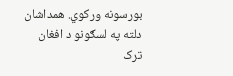بورسونه ورکوي. همداشان دلته په لسګونو د افغان ترک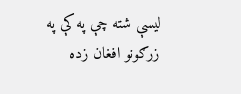ليسې شته چې په کې په زرګونو افغان زده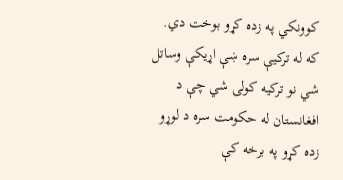کوونکي په زده کړو بوخت دي. که له ترکيې سره ښې اړيکې وساتل شي نو ترکيه کولی شي چې د افغانستان له حکومت سره د لوړو زده کړو په برخه کې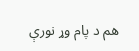هم د پام وړ نورې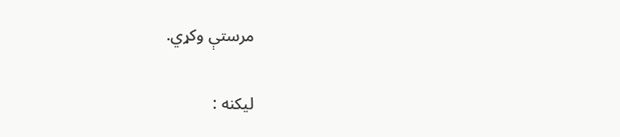مرستې وکړي.

لیکنه :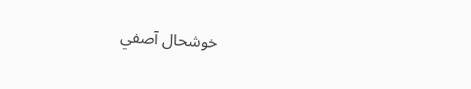خوشحال آصفي